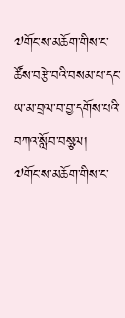༧གོང་ས་མཆོག་གིས་ང་ཚོས་བརྩེ་བའི་བསམ་པ་དང་ཡ་མ་བྲལ་བ་བྱ་དགོས་པའི་བཀའ་སློབ་བསྩལ།
༧གོང་ས་མཆོག་གིས་ང་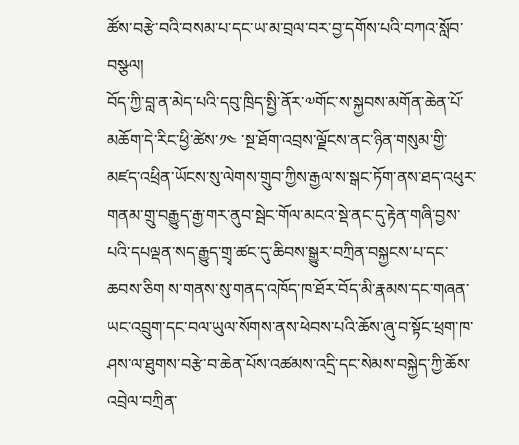ཚོས་བརྩེ་བའི་བསམ་པ་དང་ཡ་མ་བྲལ་བར་བྱ་དགོས་པའི་བཀའ་སློབ་བསྩལ།
བོད་ཀྱི་བླ་ན་མེད་པའི་དབུ་ཁྲིད་སྤྱི་ནོར་༧གོང་ས་སྐྱབས་མགོན་ཆེན་པོ་མཆོག་དེ་རིང་ཕྱི་ཚེས་༡༤ ་སྔ་ཐོག་འབྲས་ལྗོངས་ནང་ཉིན་གསུམ་གྱི་མཛད་འཕྲིན་ཡོངས་སུ་ལེགས་གྲུབ་ཀྱིས་རྒྱལ་ས་སྒང་ཏོག་ནས་ཐད་འཕུར་གནམ་གྲུ་བརྒྱུད་རྒྱ་གར་ནུབ་སྦེང་གོལ་མངའ་སྡེ་ནང་དུ་རྟེན་གཞི་བྱས་པའི་དཔལྡན་སད་རྒྱུད་གྲྭ་ཚང་དུ་ཆིབས་སྒྱུར་བཀྲིན་བསྐྱངས་པ་དང་ཆབས་ཅིག ས་གནས་སུ་གནད་འཁོད་ཁ་ཐོར་བོད་མི་རྣམས་དང་གཞན་ཡང་འབྲུག་དང་བལ་ཡུལ་སོགས་ནས་ཕེབས་པའི་ཆོས་ཞུ་བ་སྟོང་ཕྲག་ཁ་ཤས་ལ་ཐུགས་བརྩེ་བ་ཆེན་པོས་འཚམས་འདྲི་དང་སེམས་བསྐྱེད་ཀྱི་ཆོས་འབྲེལ་བཀྲིན་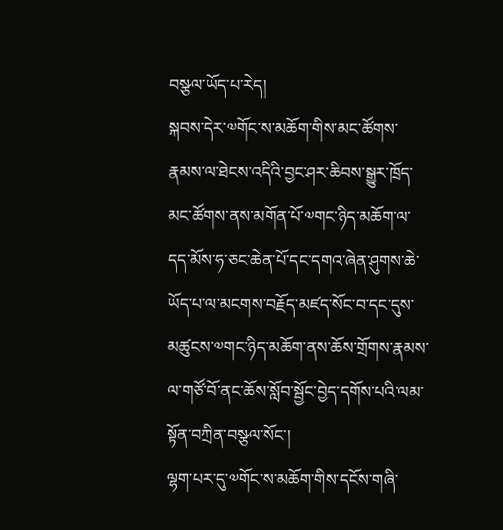བསྩལ་ཡོད་པ་རེད།
སྐབས་དེར་༧གོང་ས་མཆོག་གིས་མང་ཚོགས་རྣམས་ལ་ཐེངས་འདིའི་བྱང་ཤར་ཆིབས་སྒྱུར་ཁྲོད་མང་ཚོགས་ནས་མགོན་པོ་༧གང་ཉིད་མཆོག་ལ་དད་མོས་ཧ་ཅང་ཆེན་པོ་དང་དགའ་ཞེན་ཤུགས་ཆེ་ཡོད་པ་ལ་མངགས་བརྗོད་མཛད་སོང་བ་དང་དུས་མཚུངས་༧གང་ཉིད་མཆོག་ནས་ཆོས་གྲོགས་རྣམས་ལ་གཙོ་བོ་ནང་ཆོས་སློབ་སྦྱོང་བྱེད་དགོས་པའི་ལམ་སྟོན་བཀྲིན་བསྩལ་སོང་།
ལྷག་པར་དུ་༧གོང་ས་མཆོག་གིས་དངོས་གཞི་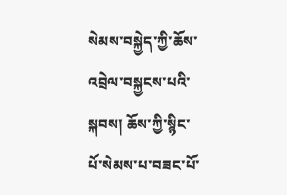སེམས་བསྐྱེད་ཀྱི་ཆོས་འབྲེལ་བསྐྱངས་པའི་སྐབས། ཆོས་ཀྱི་སྙིང་པོ་སེམས་པ་བཟང་པོ་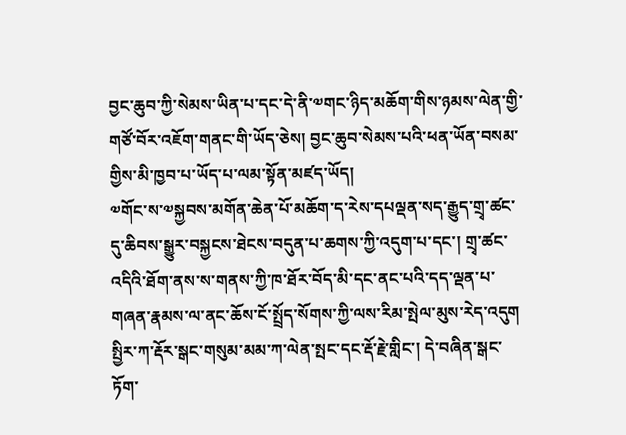བྱང་ཆུབ་ཀྱི་སེམས་ཡིན་པ་དང་དེ་ནི་༧གང་ཉིད་མཆོག་གིས་ཉམས་ལེན་གྱི་གཙོ་བོར་འཇོག་གནང་གི་ཡོད་ཅེས། བྱང་ཆུབ་སེམས་པའི་ཕན་ཡོན་བསམ་གྱིས་མི་ཁྱབ་པ་ཡོད་པ་ལམ་སྟོན་མཛད་ཡོད།
༧གོང་ས་༧སྐྱབས་མགོན་ཆེན་པོ་མཆོག་ད་རེས་དཔལྡན་སད་རྒྱུད་གྲྭ་ཚང་དུ་ཆིབས་སྒྱུར་བསྐྱངས་ཐེངས་བདུན་པ་ཆགས་ཀྱི་འདུག་པ་དང་། གྲྭ་ཚང་འདིའི་ཐོག་ནས་ས་གནས་ཀྱི་ཁ་ཐོར་བོད་མི་དང་ནང་པའི་དད་ལྡན་པ་གཞན་རྣམས་ལ་ནང་ཆོས་ངོ་སྤྲོད་སོགས་ཀྱི་ལས་རིམ་སྤེལ་མུས་རེད་འདུག
སྤྱིར་ཀ་རྡོར་སྒང་གསུམ་མམ་ཀ་ལེན་སྤང་དང་རྡོ་རྗེ་གླིང་། དེ་བཞིན་སྒང་ཏོག་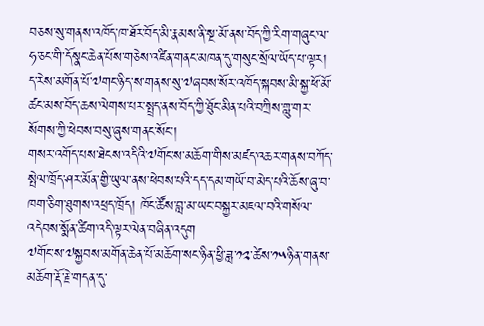བཅས་སུ་གནས་འཁོད་ཁ་ཐོར་བོད་མི་རྣམས་ནི་སྔ་མོ་ནས་བོད་ཀྱི་རིག་གཞུང་ལ་ཧ་ཅང་གི་དོསྣང་ཆེན་པོས་གཅེས་འཛིན་གནང་མཁན་དུ་གསུང་སྲོལ་ཡོད་པ་ལྟར། ད་རེས་མགོན་པོ་༧གང་ཉིད་ས་གནས་སུ་༧ཞབས་སོར་འཁོད་སྐབས་མི་སྐྱ་ཕོ་མོ་ཚང་མས་བོད་ཆས་ལེགས་པར་སྤྲད་ནས་བོད་ཀྱི་ཐོུང་མིན་པའི་བཀྲིས་གླུ་གར་སོགས་ཀྱི་ཕེབས་བསུ་ཞུས་གནང་སོང་།
གསར་འགོད་པས་ཐེངས་འདིའི་༧གོང་ས་མཆོག་གིས་མཛད་འཆར་གནས་བཀོད་སྤེལ་ཁྲོད་ཤར་མོན་གྱི་ཡུལ་ནས་ཕེབས་པའི་དད་དམ་གཡོ་བ་མེད་པའི་ཆོས་ཞུ་བ་ཁག་ཅིག་ཐུགས་འཕྲད་ཁྲོད། ཁོང་ཚོས་བླ་མ་ཡང་བསྐྱར་མཇལ་བའི་གསོལ་འདེབས་སྨོན་ཚིག་འདི་ལྟར་ལེན་བཞིན་འདུག
༧གོང་ས་༧སྐྱབས་མགོན་ཆེན་པོ་མཆོག་སང་ཉིན་ཕྱི་ཟླ་༡༢་ཚེས་༡༥ཉིན་གནས་མཆོག་རྡོ་རྗེ་གདན་དུ་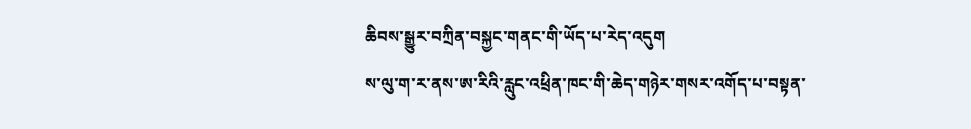ཆིབས་སྒྱུར་བཀྲིན་བསྐྱང་གནང་གི་ཡོད་པ་རེད་འདུག
ས་ལུ་ག་ར་ནས་ཨ་རིའི་རླུང་འཕྲིན་ཁང་གི་ཆེད་གཉེར་གསར་འགོད་པ་བསྟན་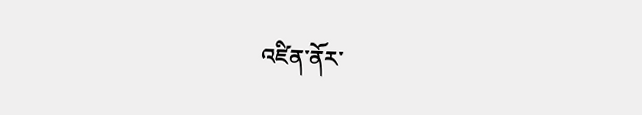འཛིན་ནོར་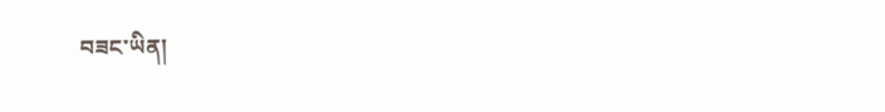བཟང་ཡིན།